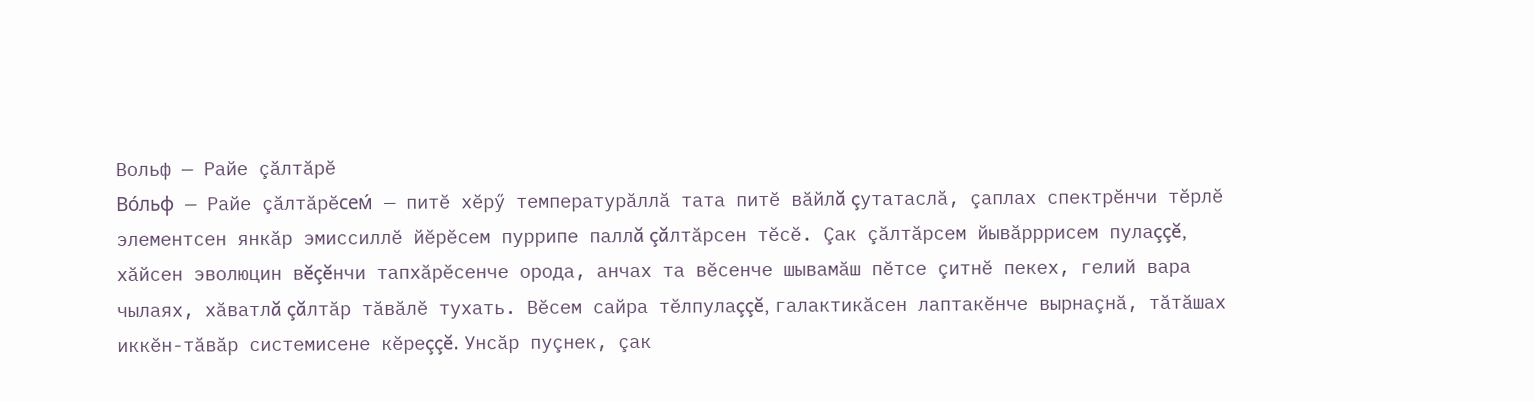Вольф — Райе çăлтăрĕ
Во́льф — Райе çăлтăрĕсем́ — питĕ хĕрӳ температурăллă тата питĕ вăйлă çутатаслă, çаплах спектрĕнчи тĕрлĕ элементсен янкăр эмиссиллĕ йĕрĕсем пуррипе паллă çăлтăрсен тĕсĕ. Çак çăлтăрсем йывăрррисем пулаççĕ, хăйсен эволюцин вĕçĕнчи тапхăрĕсенче орода, анчах та вĕсенче шывамăш пĕтсе çитнĕ пекех, гелий вара чылаях, хăватлă çăлтăр тăвăлĕ тухать. Вĕсем сайра тĕлпулаççĕ, галактикăсен лаптакĕнче вырнаçнă, тăтăшах иккĕн-тăвăр системисене кĕреççĕ. Унсăр пуçнек, çак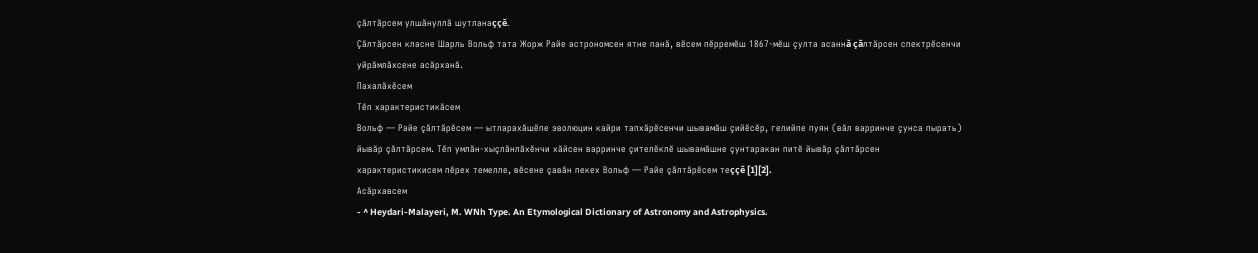çăлтăрсем улшăнуллă шутланаççĕ.
Çăлтăрсен класне Шарль Вольф тата Жорж Райе астрономсен ятне панă, вĕсем пĕрремĕш 1867-мĕш çулта асаннă çăлтăрсен спектрĕсенчи уйрăмлăхсене асăрханă.
Пахалăхĕсем
Тĕп характеристикăсем
Вольф — Райе çăлтăрĕсем — ытларахăшĕпе эволюцин кайри тапхăрĕсенчи шывамăш çийĕсĕр, гелийпе пуян (вăл варринче çунса пырать) йывăр çăлтăрсем. Тĕп умлăн-хыçлăнлăхĕнчи хăйсен варринче çителĕклĕ шывамăшне çунтаракан питĕ йывăр çăлтăрсен характеристикисем пĕрех темелле, вĕсене çавăн пекех Вольф — Райе çăлтăрĕсем теççĕ [1][2].
Асăрхавсем
- ^ Heydari-Malayeri, M. WNh Type. An Etymological Dictionary of Astronomy and Astrophysics.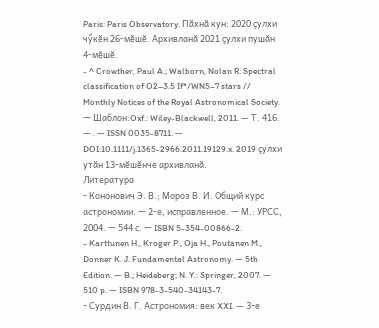Paris: Paris Observatory. Пӑхнӑ кун: 2020 ҫулхи чӳкӗн 26-мӗшӗ. Архивланӑ 2021 ҫулхи пушӑн 4-мӗшӗ.
- ^ Crowther, Paul A.; Walborn, Nolan R. Spectral classification of O2–3.5 If*/WN5–7 stars // Monthly Notices of the Royal Astronomical Society. — Шаблон:Oxf.: Wiley-Blackwell, 2011. — Т. 416. — . — ISSN 0035-8711. — DOI:10.1111/j.1365-2966.2011.19129.x. 2019 ҫулхи утӑн 13-мӗшӗнче архивланӑ.
Литература
- Кононович Э. В.; Мороз В. И. Общий курс астрономии. — 2-е, исправленное. — М.: УРСС, 2004. — 544 с. — ISBN 5-354-00866-2.
- Karttunen H., Kroger P., Oja H., Poutanen M., Donner K. J. Fundamental Astronomy. — 5th Edition. — B.; Heideberg; N. Y.: Springer, 2007. — 510 p. — ISBN 978-3-540-34143-7.
- Сурдин В. Г. Астрономия: век XXI. — 3-е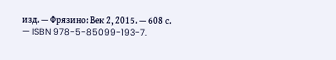изд. — Фрязино: Век 2, 2015. — 608 с. — ISBN 978-5-85099-193-7.